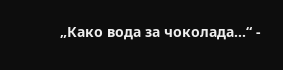„Како вода за чоколада...“ -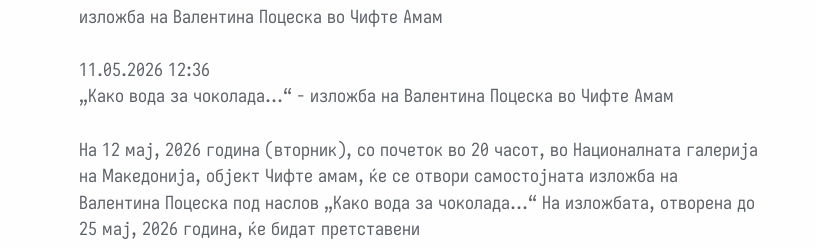изложба на Валентина Поцеска во Чифте Амам

11.05.2026 12:36
„Како вода за чоколада...“ - изложба на Валентина Поцеска во Чифте Амам

На 12 мај, 2026 година (вторник), со почеток во 20 часот, во Националната галерија на Македонија, објект Чифте амам, ќе се отвори самостојната изложба на Валентина Поцеска под наслов „Како вода за чоколада...“ На изложбата, отворена до 25 мај, 2026 година, ќе бидат претставени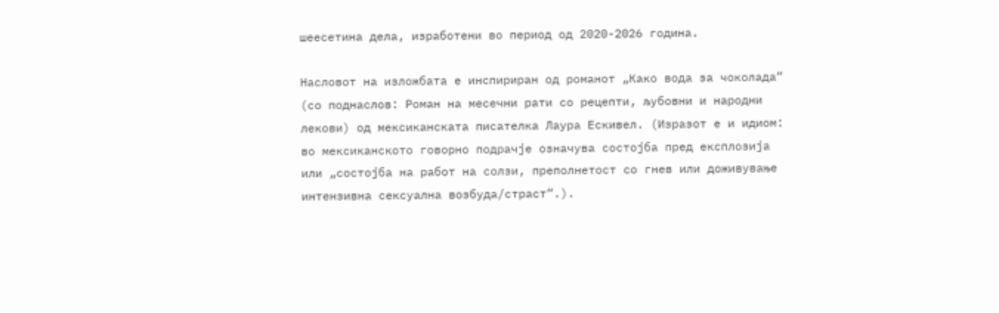шеесетина дела, изработени во период од 2020-2026 година.

Насловот на изложбата е инспириран од романот „Како вода за чоколада“ (со поднаслов: Роман на месечни рати со рецепти, љубовни и народни лекови) од мексиканската писателка Лаура Ескивел. (Изразот е и идиом: во мексиканското говорно подрачје означува состојба пред експлозија или „состојба на работ на солзи, преполнетост со гнев или доживување интензивна сексуална возбуда/страст“.).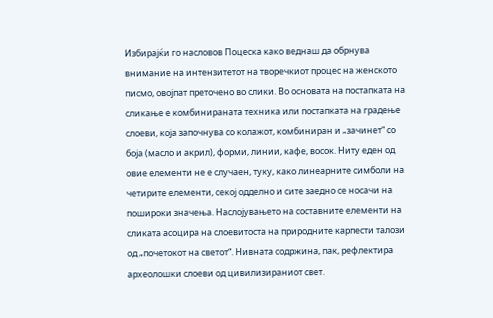Избирајќи го насловов Поцеска како веднаш да обрнува внимание на интензитетот на творечкиот процес на женското писмо, овојпат преточено во слики. Во основата на постапката на сликање е комбинираната техника или постапката на градење слоеви, која започнува со колажот, комбиниран и „зачинет“ со боја (масло и акрил), форми, линии, кафе, восок. Ниту еден од овие елементи не е случаен, туку, како линеарните симболи на четирите елементи, секој одделно и сите заедно се носачи на пошироки значења. Наслојувањето на составните елементи на сликата асоцира на слоевитоста на природните карпести талози од „почетокот на светот“. Нивната содржина, пак, рефлектира археолошки слоеви од цивилизираниот свет.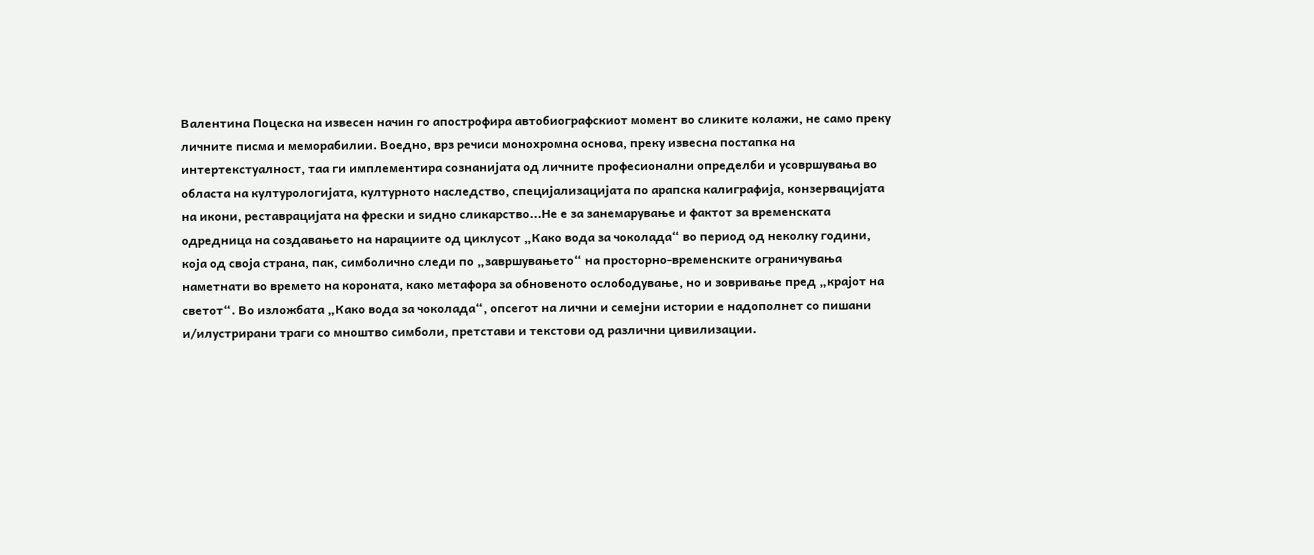Валентина Поцеска на извесен начин го апострофира автобиографскиот момент во сликите колажи, не само преку личните писма и меморабилии. Воедно, врз речиси монохромна основа, преку извесна постапка на интертекстуалност, таа ги имплементира сознанијата од личните професионални определби и усовршувања во областа на културологијата, културното наследство, специјализацијата по арапска калиграфија, конзервацијата на икони, реставрацијата на фрески и ѕидно сликарство...Не е за занемарување и фактот за временската одредница на создавањето на нарациите од циклусот „Како вода за чоколада“ во период од неколку години, која од своја страна, пак, симболично следи по „завршувањето“ на просторно-временските ограничувања наметнати во времето на короната, како метафора за обновеното ослободување, но и зовривање пред „крајот на светот“. Во изложбата „Како вода за чоколада“, опсегот на лични и семејни истории е надополнет со пишани и/илустрирани траги со мноштво симболи, претстави и текстови од различни цивилизации.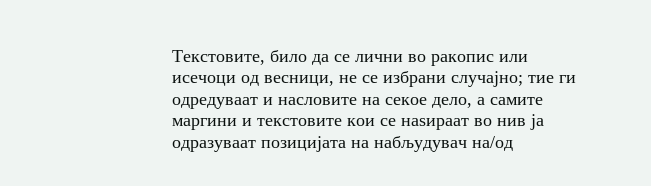Текстовите, било да се лични во ракопис или исечоци од весници, не се избрани случајно; тие ги одредуваат и насловите на секое дело, а самите маргини и текстовите кои се наѕираат во нив ја одразуваат позицијата на набљудувач на/од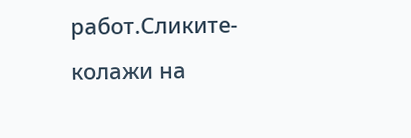работ.Сликите-колажи на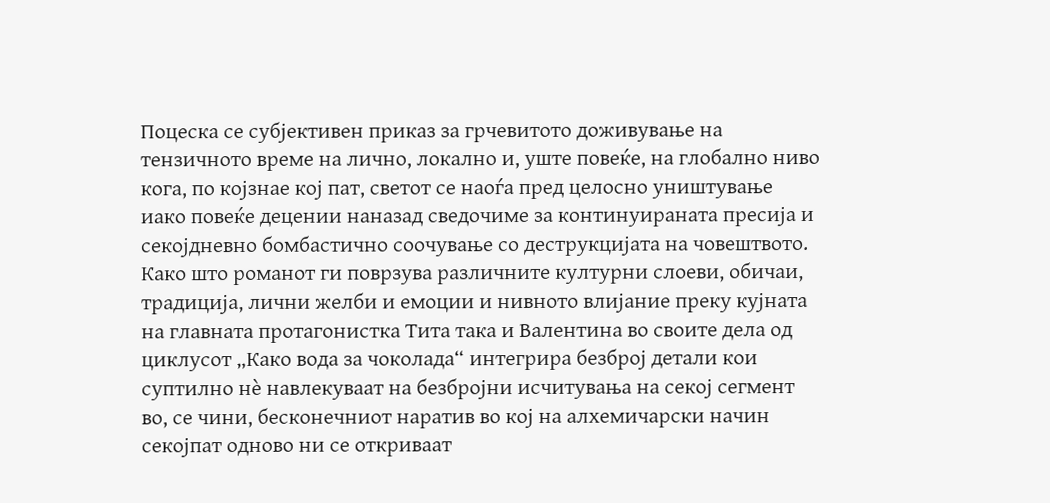Поцеска се субјективен приказ за грчевитото доживување на тензичното време на лично, локално и, уште повеќе, на глобално ниво кога, по којзнае кој пат, светот се наоѓа пред целосно уништување иако повеќе децении наназад сведочиме за континуираната пресија и секојдневно бомбастично соочување со деструкцијата на човештвото. Како што романот ги поврзува различните културни слоеви, обичаи, традиција, лични желби и емоции и нивното влијание преку кујната на главната протагонистка Тита така и Валентина во своите дела од циклусот „Како вода за чоколада“ интегрира безброј детали кои суптилно нѐ навлекуваат на безбројни исчитувања на секој сегмент во, се чини, бесконечниот наратив во кој на алхемичарски начин секојпат одново ни се откриваат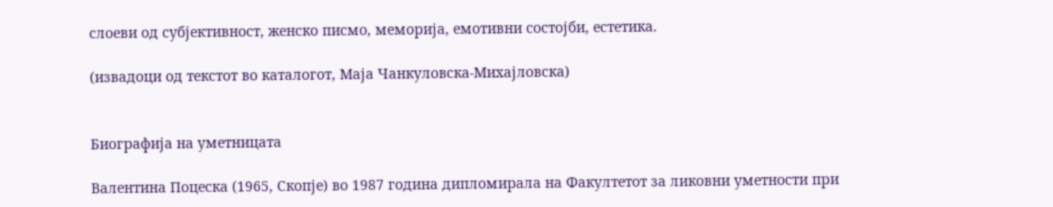слоеви од субјективност, женско писмо, меморија, емотивни состојби, естетика.

(извадоци од текстот во каталогот, Маја Чанкуловска-Михајловска)


Биографија на уметницата

Валентина Поцеска (1965, Скопје) во 1987 година дипломирала на Факултетот за ликовни уметности при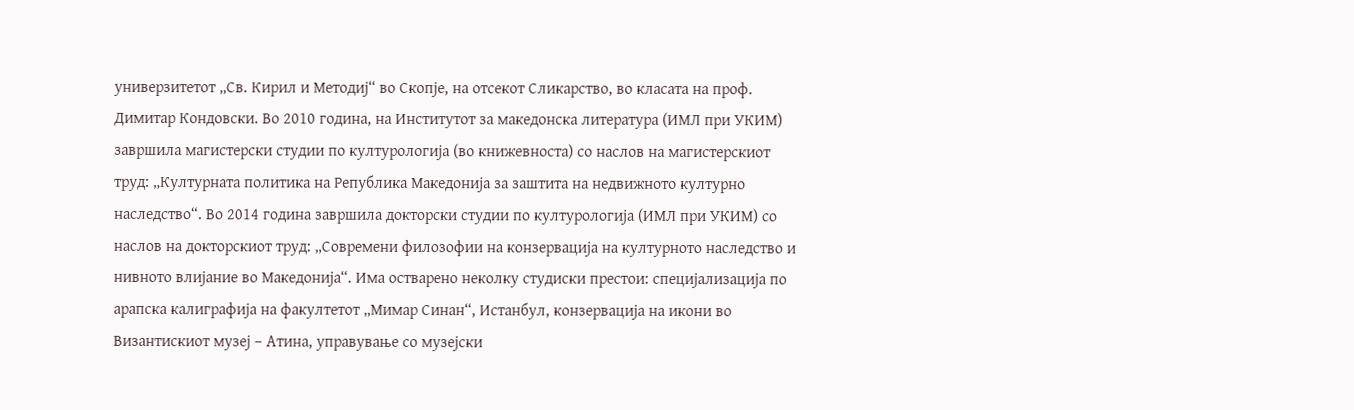универзитетот „Св. Кирил и Методиј“ во Скопје, на отсекот Сликарство, во класата на проф. Димитар Кондовски. Во 2010 година, на Институтот за македонска литература (ИМЛ при УКИМ) завршила магистерски студии по културологија (во книжевноста) со наслов на магистерскиот труд: „Културната политика на Република Македонија за заштита на недвижното културно наследство“. Во 2014 година завршила докторски студии по културологија (ИМЛ при УКИМ) со наслов на докторскиот труд: „Современи филозофии на конзервација на културното наследство и нивното влијание во Македонија“. Има остварено неколку студиски престои: специјализација по арапска калиграфија на факултетот „Мимар Синан“, Истанбул, конзервација на икони во Византискиот музеј – Атина, управување со музејски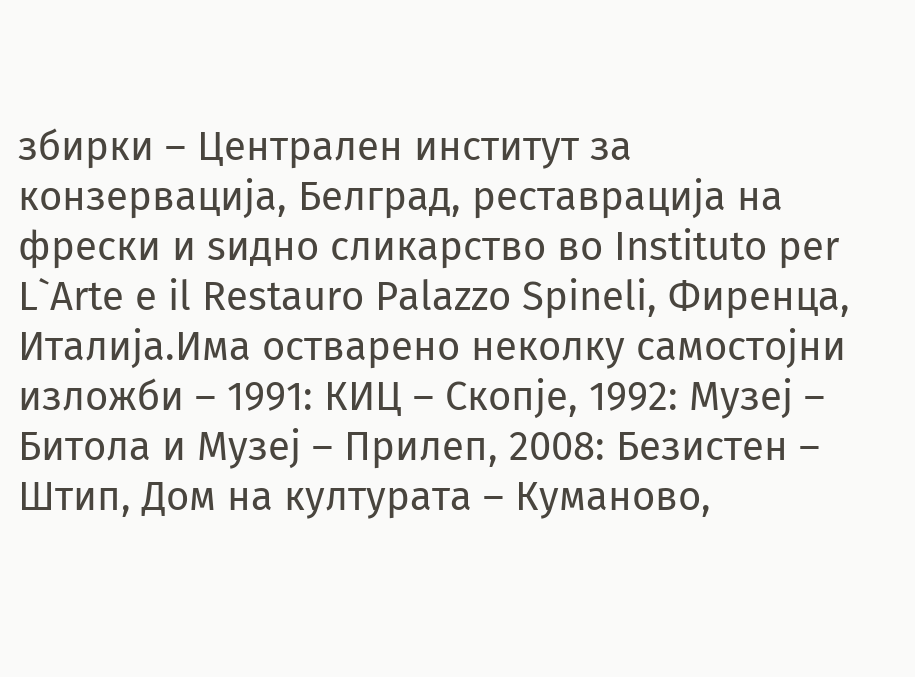збирки – Централен институт за конзервација, Белград, реставрација на фрески и ѕидно сликарство во Instituto per L`Arte e il Restauro Palazzo Spineli, Фиренца, Италија.Има остварено неколку самостојни изложби – 1991: КИЦ – Скопје, 1992: Музеј – Битола и Музеј – Прилеп, 2008: Безистен – Штип, Дом на културата – Куманово,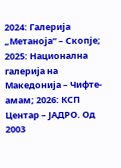2024: Галерија „Метаноја“ – Скопје; 2025: Национална галерија на Македонија – Чифте-амам; 2026: КСП Центар – ЈАДРО. Од 2003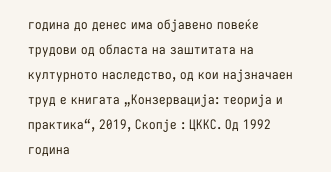година до денес има објавено повеќе трудови од областа на заштитата на културното наследство, од кои најзначаен труд е книгата „Конзервација: теорија и практика“, 2019, Скопје : ЦККС. Од 1992 година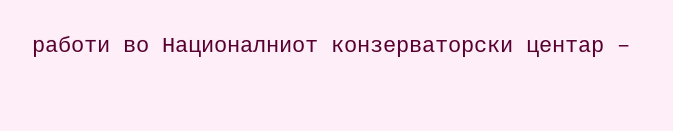работи во Националниот конзерваторски центар –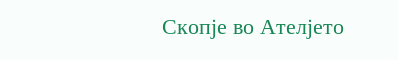Скопје во Ателјето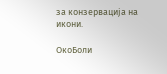за конзервација на икони.

ОкоБоли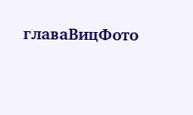главаВицФото